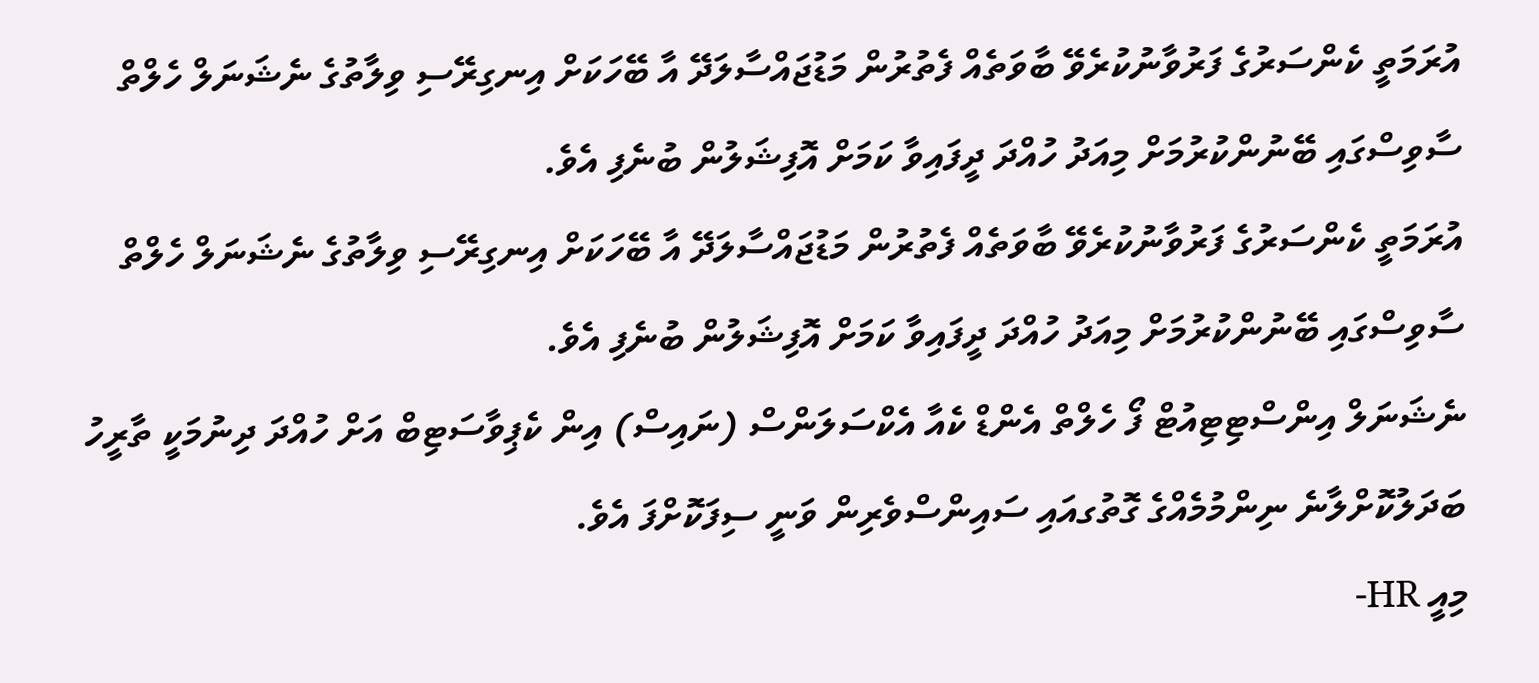އުރަމަތީ ކެންސަރުގެ ފަރުވާނުކުރެވޭ ބާވަތެއް ފެތުރުން މަޑުޖައްސާލަދޭ އާ ބޭހަކަށް އިނގިރޭސި ވިލާތުގެ ނެޝަނަލް ހެލްތް ސާވިސްގައި ބޭނުންކުރުމަށް މިއަދު ހުއްދަ ދީފައިވާ ކަމަށް އޮފިޝަލުން ބުނެފި އެވެ.
އުރަމަތީ ކެންސަރުގެ ފަރުވާނުކުރެވޭ ބާވަތެއް ފެތުރުން މަޑުޖައްސާލަދޭ އާ ބޭހަކަށް އިނގިރޭސި ވިލާތުގެ ނެޝަނަލް ހެލްތް ސާވިސްގައި ބޭނުންކުރުމަށް މިއަދު ހުއްދަ ދީފައިވާ ކަމަށް އޮފިޝަލުން ބުނެފި އެވެ.
ނެޝަނަލް އިންސްޓިޓިއުޓް ފޯ ހެލްތް އެންޑް ކެއާ އެކްސަލަންސް (ނައިސް) އިން ކެޕިވާސަޓިބް އަށް ހުއްދަ ދިނުމަކީ ތާރީހު ބަދަލުކޮށްލާނެ ނިންމުމެއްގެ ގޮތުގއައި ސައިންސްވެރިން ވަނީ ސިފަކޮށްފަ އެވެ.
މިއީ HR-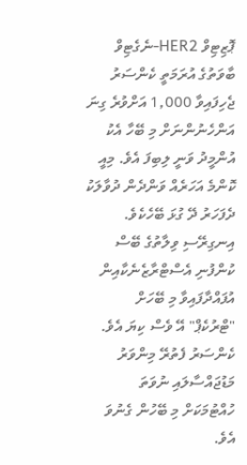ޕޮޒިޓިވް HER2-ނެގެޓިވް ބާވަތުގެ އުރަމަތީ ކެންސަރު ޖެހިފައިވާ 1,000 އަށްވުރެ ގިނަ އަންހެނުންނަށް މި ބޭހާ އެކު އުންމީދު ވަނީ ލިބިފަ އެވެ. މިއީ ކޮންމެ އަހަރެއް ވަންދެން ދުވާލަކު ދެފަހަރު ދޭ ގުޅަ ބޭހެކެވެ.
އިނގިރޭސި ވިލާތުގެ ބޭސް ކުންފުނި އެސްޓްރާޒެނެކާއިން އުފައްދާފައިވާ މި ބޭހަށް "ޓްރުކެޕް" އޭ ވެސް ކިޔަ އެވެ. ކެންސަރު ފެތުރޭ މިންވަރު މަޑުޖައްސާލައި ނުވަތަ ހުއްޓުމަކަށް މި ބޭހުން ގެނުވަ އެވެ.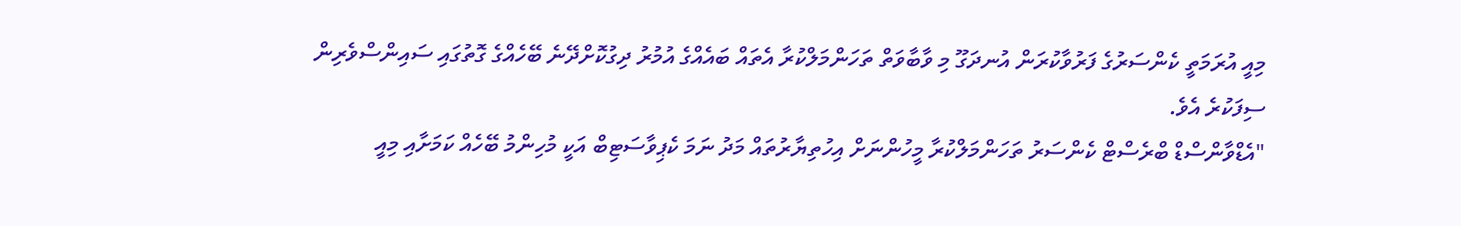މިއީ އުރަމަތީ ކެންސަރުގެ ފަރުވާކުރަން އުނދަގޫ މި ވާބާވަތް ތަހަންމަލްކުރާ އެތައް ބައެއްގެ އުމުރު ދިގުކޮށްދޭނެ ބޭހެއްގެ ގޮތުގައި ސައިންސްވެރިން ސިފަކުރެ އެވެ.
"އެޑްވާންސްޑް ބްރެސްޓް ކެންސަރު ތަހަންމަލްކުރާ މީހުންނަށް އިހުތިޔާރުތައް މަދު ނަމަ ކެޕިވާސަޓިބް އަކީ މުހިންމު ބޭހެއް ކަމަށާއި މިއީ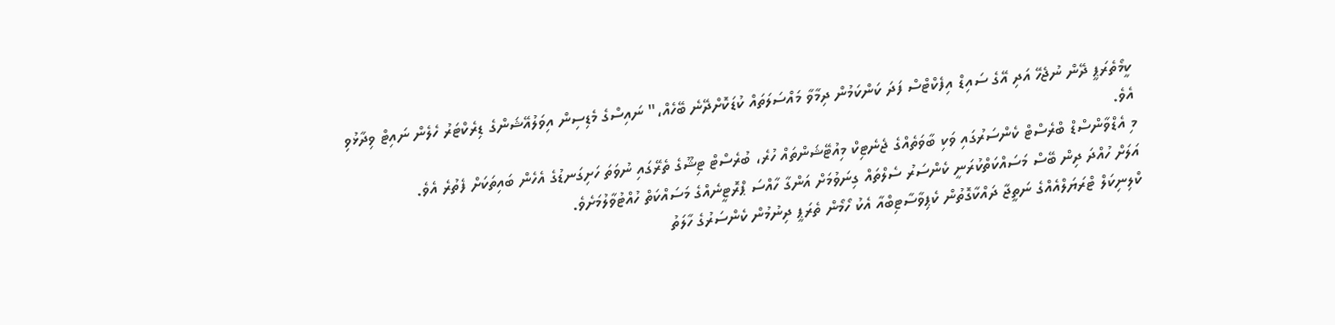ކީމޯތެރަޕީ ދޭން ނުޖެހޭ އަދި އޭގެ ސައިޑް އިފެކްޓްސް ފަދަ ކަންކަމުން ދިމާވާ މައްސަލަތައް ކުޑަކޮށްދޭނެ ބޭހެއް،" ނައިސްގެ މެޑިސިން އިވަލުއޭޝަންގެ ޑިރެކްޓަރު ހެލެން ނައިޓް ވިދާޅުވި އެވެ.
މި އެޑްވާންސްޑް ބްރެސްޓް ކެންސަރުގައި ވަކި ބާވަތެއްގެ ޖެނެޓިކް މިއުޓޭޝަންތައް ހުރެ، ބުރެސްޓް ޓިޝޫގެ ތެރޭގައި ނުވަތަ ހަށިގަނޑުގެ އެހެން ބައިތަކަށް ފެތުރެ އެވެ.
އަލަށް ހުއްދަ ދިން ބޭސް މަސައްކަތްކުރަނީ ކެންސަރު ސެލްތައް ގިނަވުމަށް އަންގާ ހާއްސަ ޕްރޮޓީނެއްގެ މަސައްކަތް ހުއްޓުވާލުމަށެވެ.
ކްލިނިކަލް ޓްރަޔަލްއެއްގެ ނަތީޖާ ދައްކާގޮތުން ކެޕިވާސާޓިބްއާ އެކު ހޯމޯން ތެރަޕީ ދިނުމުން ކެންސަރުގެ ހާލަތު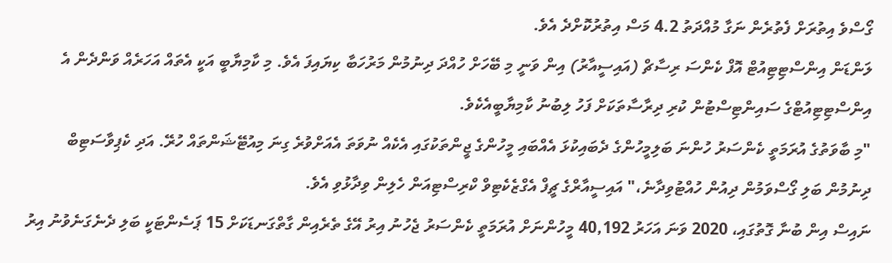ގޯސްވެ އިތުރަށް ފެތުރެން ނަގާ މުއްދަތު 4.2 މަސް އިތުރުކޮށްދެ އެވެ.
ލަންޑަން އިންސްޓިޓިއުޓް އޮފް ކެންސަ ރިސާޗް (އައިސީއާރު) އިން ވަނީ މި ބޭހަށް ހުއްދަ ދިނުމުން މަރުހަބާ ކިޔައިފަ އެވެ. މި ކާމިޔާބީ އަކީ އެތައް އަހަރެއް ވަންދެން އެ އިންސްޓިޓިއުޓްގެ ސައިންޓިސްޓުން ކުރި ދިރާސާތަކަށް ފަހު ލިބުނު ކާމިޔާބީއެކެވެ.
"މި ބާވަތުގެ އުރަމަތީ ކެންސަރު ހުންނަ ބަލިމީހުންގެ ދެބައިކުޅަ އެއްބައި މީހުންގެ ޖީންތަކުގައި އެކެއް ނުވަތަ އެއަށްވުރެ ގިނަ މިއުޓޭޝަންތައް ހުރޭ. އަދި ކެޕިވާސަޓިބް ދިނުމުން ބަލި ގޯސްވަމުން ދިއުން ހުއްޓުވިދާނެ،" އައިސީއާރްގެ ޗީފް އެގްޒެކެޓިވް ކްރިސްޓިއަން ހެލިން ވިދާޅުވި އެވެ.
ނައިސް އިން ބުނާ ގޮތުގައި، 2020 ވަނަ އަހަރު 40,192 މީހުންނަށް އުރަމަތީ ކެންސަރު ޖެހުނު އިރު އޭގެ ތެރެއިން ގާތްގަނޑަކަށް 15 ޕަސެންޓަކީ ބަލި ދެނެގަނެވުނު އިރު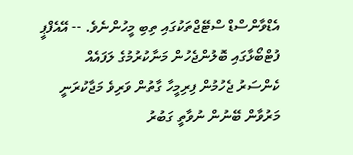އެޑްވާންސްޑް ސްޓޭޖްތަކުގައި ތިބި މީހުންނެވެ. -- އޭއެފްޕީ
ފުޓްބޯޅާގައި ބޮލުންޖެހުން މަނާކުރުމުގެ ލަފައެއް
ކެންސަރު ޖެހުމުން ފިރިމީހާ ގާތުން ވަރިވެ މަޖާކުރަނީ
މަރުވާން ބޭނުން ނުވާތީ ގަބުރު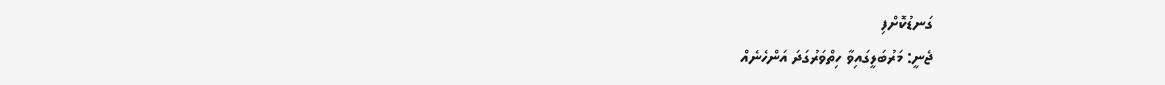ގަނޑުކޮށްފި
ޖެނީ: މަރުބަލީގައިވާ ހިތްވަރުގަދަ އަންހެނެއް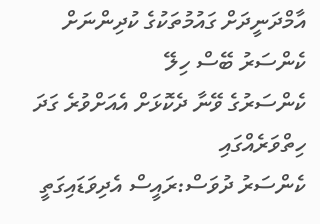އާމްދަނީދަށް ގައުމުތަކުގެ ކުދިންނަށް ކެންސަރު ބޭސް ހިލޭ
ކެންސަރުގެ ވޭނާ ދެކޮޅަށް އެއަށްވުރެ ގަދަ ހިތްވަރެއްގައި
ކެންސަރު ދުވަސް:ރައީސް އެދިވަޑައިގަތީ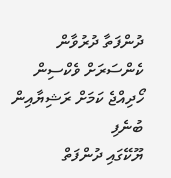ދުންފަތާ ދުރުވާން
ކެންސަރަށް ވެކްސިން ހޯދިއްޖެ ކަމަށް ރަޝިޔާއިން ބުނެފި
ޔޫކޭގައި ދުންފަތް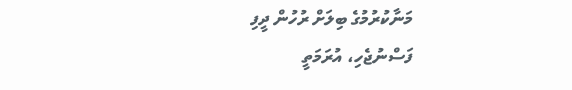މަނާކުރުމުގެ ބިލަށް ރުހުން ދީފި
ފަސްނުޖެހި، އުރަމަތީ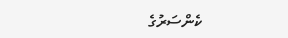ކެންސަރުގެ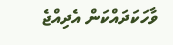ވާހަކަދައްކަން އެދިއްޖެ